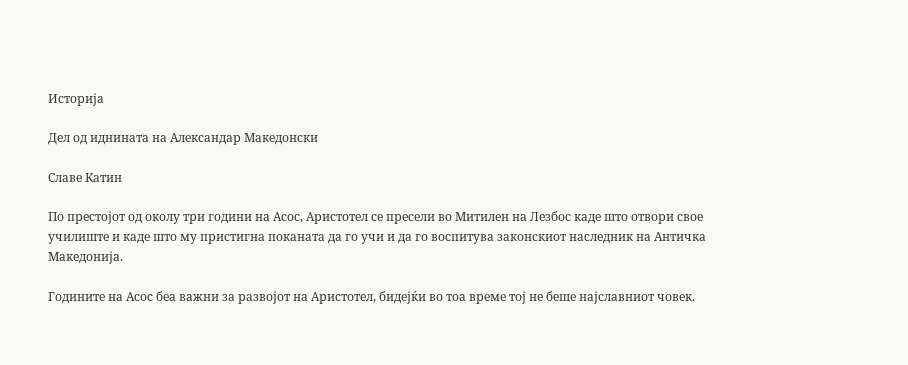Историја

Дел од иднината на Александар Македонски

Славе Катин

По престојот од околу три години на Асос, Аристотел се пресели во Митилен на Лезбос каде што отвори свое училиште и каде што му пристигна поканата да го учи и да го воспитува законскиот наследник на Античка Македонија.

Годините на Асос беа важни за развојот на Аристотел, бидејќи во тоа време тој не беше најславниот човек.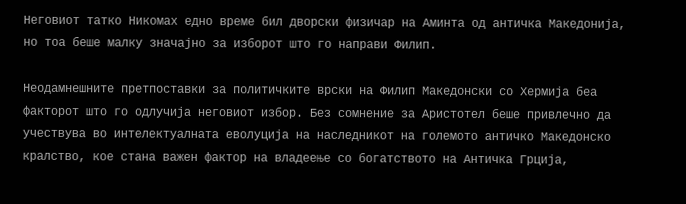Неговиот татко Никомах едно време бил дворски физичар на Аминта од античка Македонија, но тоа беше малку значајно за изборот што го направи Филип.

Неодамнешните претпоставки за политичките врски на Филип Македонски со Хермија беа факторот што го одлучија неговиот избор. Без сомнение за Аристотел беше привлечно да учествува во интелектуалната еволуција на наследникот на големото античко Македонско кралство, кое стана важен фактор на владеење со богатството на Античка Грција,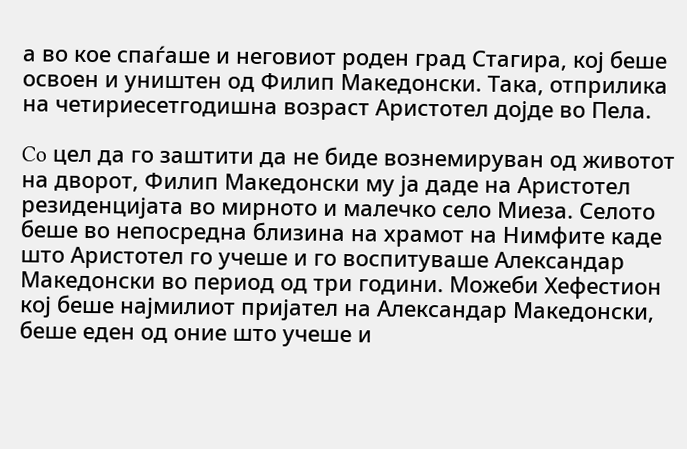а во кое спаѓаше и неговиот роден град Стагира, кој беше освоен и уништен од Филип Македонски. Така, отприлика на четириесетгодишна возраст Аристотел дојде во Пела.

Co цел да го заштити да не биде вознемируван од животот на дворот, Филип Македонски му ја даде на Аристотел резиденцијата во мирното и малечко село Миеза. Селото беше во непосредна близина на храмот на Нимфите каде што Аристотел го учеше и го воспитуваше Александар Македонски во период од три години. Можеби Хефестион кој беше најмилиот пријател на Александар Македонски, беше еден од оние што учеше и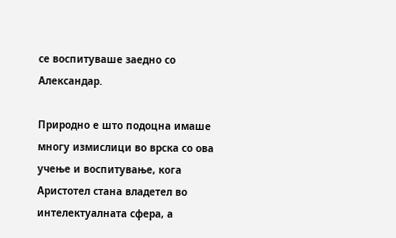се воспитуваше заедно со Александар.

Природно е што подоцна имаше многу измислици во врска со ова учење и воспитување, кога Аристотел стана владетел во интелектуалната сфера, а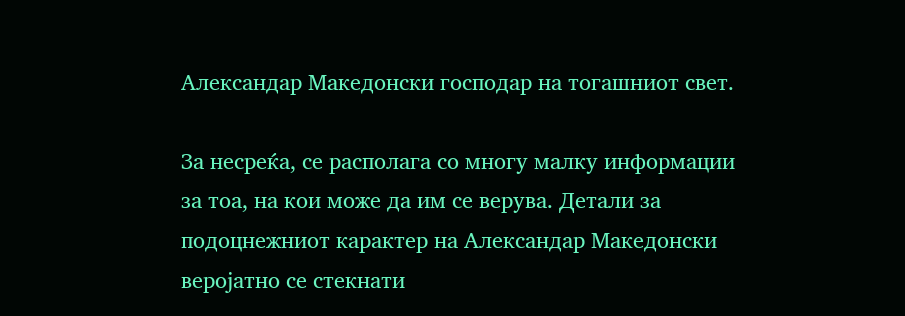Александар Македонски господар на тогашниот свет.

За несреќа, се располага со многу малку информации за тоа, на кои може да им се верува. Детали за подоцнежниот карактер на Александар Македонски веројатно се стекнати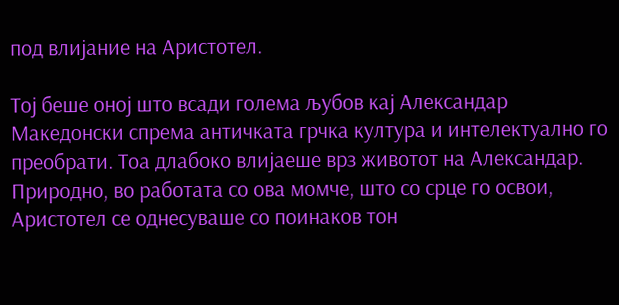под влијание на Аристотел.

Тој беше оној што всади голема љубов кај Александар Македонски спрема античката грчка култура и интелектуално го преобрати. Тоа длабоко влијаеше врз животот на Александар. Природно, во работата со ова момче, што со срце го освои, Аристотел се однесуваше со поинаков тон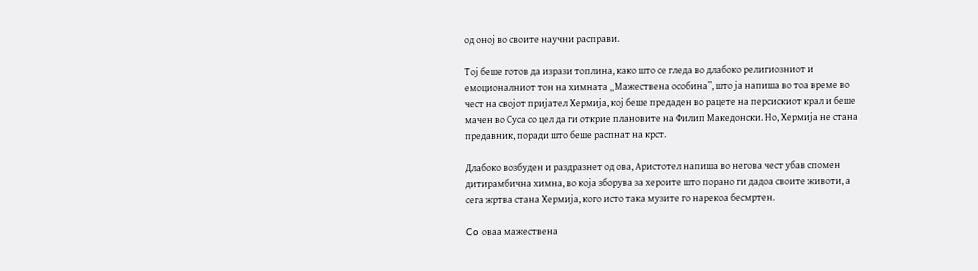од оној во своите научни расправи.

Тој беше готов да изрази топлина, како што се гледа во длабоко религиозниот и емоционалниот тон на химната „Мажествена особина”, што ја напиша во тоа време во чест на својот пријател Хермија, кој беше предаден во рацете на персискиот крал и беше мачен во Суса со цел да ги открие плановите на Филип Македонски. Но, Хермија не стана предавник, поради што беше распнат на крст.

Длабоко возбуден и раздразнет од ова, Аристотел напиша во негова чест убав спомен дитирамбична химна, во која зборува за хероите што порано ги дадоа своите животи, а сега жртва стана Хермија, кого исто така музите го нарекоа бесмртен.

Co оваа мажествена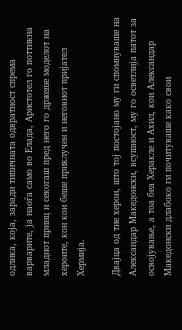одлика, која, заради типичната одвратност спрема варварите, ја наоѓа само во Елада, Аристотел го поттикна младиот принц и секогаш пред него го држеше моделот на хероите, кон кои беше приклучен и неговиот пријател Хермија.

Двајца од тие херои, што тој постојано му ги спомнуваше на Александар Македонски, всушност, му го осветлија патот за освојување, а тоа беа Херакле и Ахил, кои Александар Македонски длабоко ги почитуваше како свои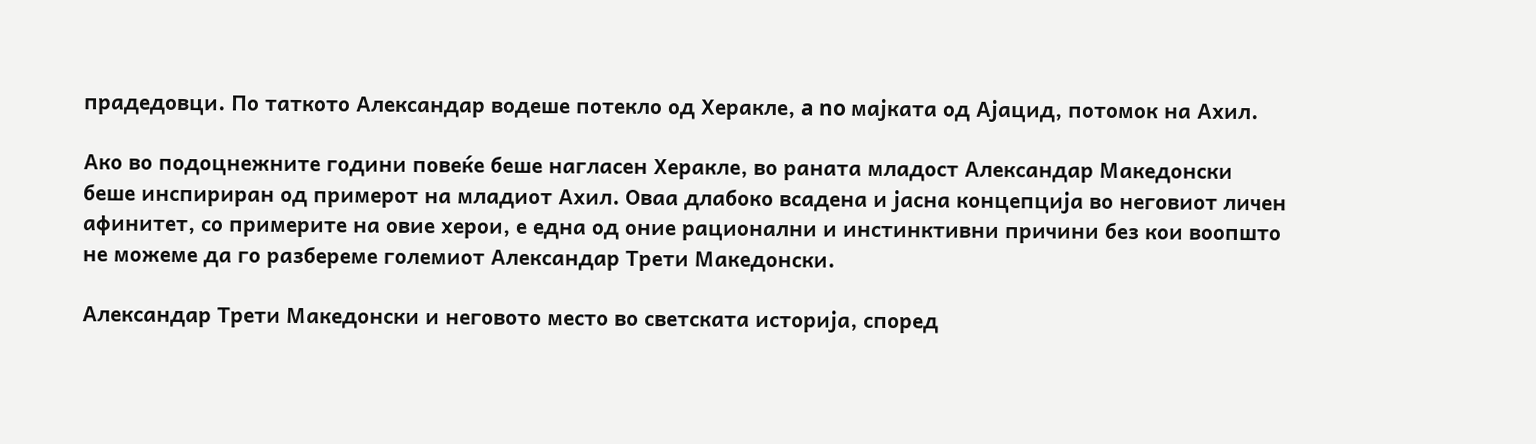прадедовци. По таткото Александар водеше потекло од Херакле, a no мајката од Ајацид, потомок на Ахил.

Ако во подоцнежните години повеќе беше нагласен Херакле, во раната младост Александар Македонски беше инспириран од примерот на младиот Ахил. Оваа длабоко всадена и јасна концепција во неговиот личен афинитет, со примерите на овие херои, е една од оние рационални и инстинктивни причини без кои воопшто не можеме да го разбереме големиот Александар Трети Македонски.

Александар Трети Македонски и неговото место во светската историја, според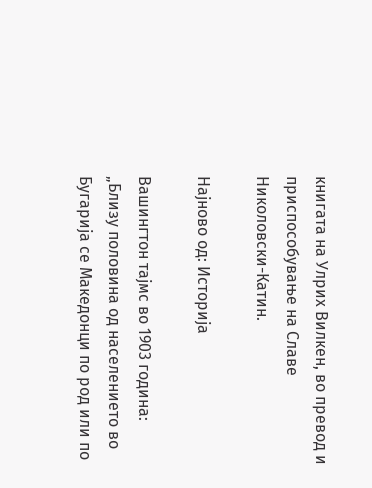книгата на Улрих Вилкен, во превод и приспособување на Славе Николовски-Катин.

Најново од: Историја

Вашингтон тајмс во 1903 година: „Близу половина од населението во Бугарија се Македонци по род или по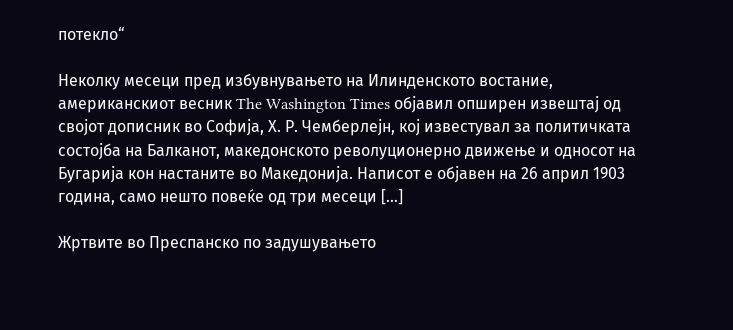потекло“

Неколку месеци пред избувнувањето на Илинденското востание, американскиот весник The Washington Times објавил опширен извештај од својот дописник во Софија, Х. Р. Чемберлејн, кој известувал за политичката состојба на Балканот, македонското револуционерно движење и односот на Бугарија кон настаните во Македонија. Написот е објавен на 26 април 1903 година, само нешто повеќе од три месеци […]

Жртвите во Преспанско по задушувањето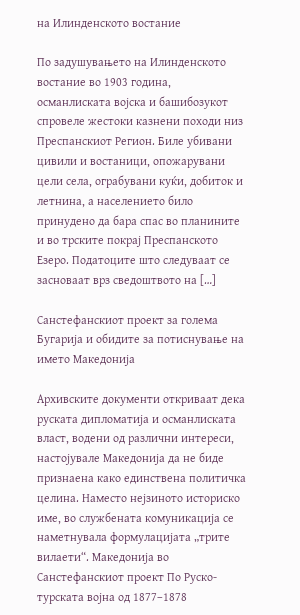на Илинденското востание

По задушувањето на Илинденското востание во 1903 година, османлиската војска и башибозукот спровеле жестоки казнени походи низ Преспанскиот Регион. Биле убивани цивили и востаници, опожарувани цели села, ограбувани куќи, добиток и летнина, а населението било принудено да бара спас во планините и во трските покрај Преспанското Езеро. Податоците што следуваат се засноваат врз сведоштвото на […]

Санстефанскиот проект за голема Бугарија и обидите за потиснување на името Македонија

Архивските документи откриваат дека руската дипломатија и османлиската власт, водени од различни интереси, настојувале Македонија да не биде признаена како единствена политичка целина. Наместо нејзиното историско име, во службената комуникација се наметнувала формулацијата „трите вилаети“. Македонија во Санстефанскиот проект По Руско-турската војна од 1877–1878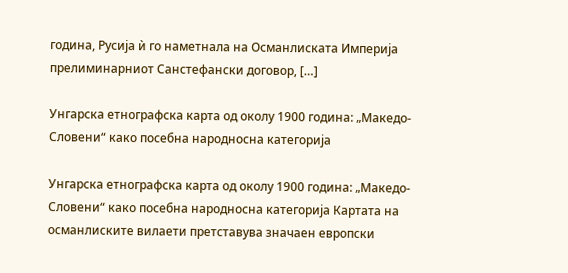година, Русија ѝ го наметнала на Османлиската Империја прелиминарниот Санстефански договор, […]

Унгарска етнографска карта од околу 1900 година: „Македо-Словени“ како посебна народносна категорија

Унгарска етнографска карта од околу 1900 година: „Македо-Словени“ како посебна народносна категорија Картата на османлиските вилаети претставува значаен европски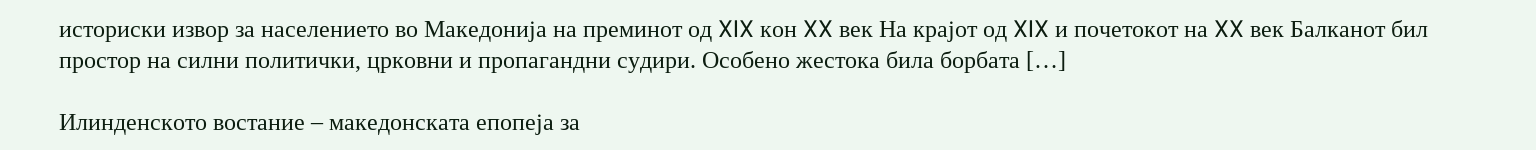историски извор за населението во Македонија на преминот од XIX кон XX век На крајот од XIX и почетокот на XX век Балканот бил простор на силни политички, црковни и пропагандни судири. Особено жестока била борбата […]

Илинденското востание – македонската епопеја за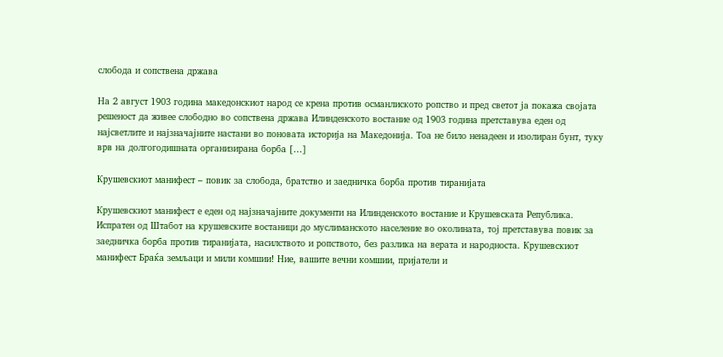слобода и сопствена држава

На 2 август 1903 година македонскиот народ се крена против османлиското ропство и пред светот ја покажа својата решеност да живее слободно во сопствена држава Илинденското востание од 1903 година претставува еден од најсветлите и најзначајните настани во поновата историја на Македонија. Тоа не било ненадеен и изолиран бунт, туку врв на долгогодишната организирана борба […]

Крушевскиот манифест – повик за слобода, братство и заедничка борба против тиранијата

Крушевскиот манифест е еден од најзначајните документи на Илинденското востание и Крушевската Република. Испратен од Штабот на крушевските востаници до муслиманското население во околината, тој претставува повик за заедничка борба против тиранијата, насилството и ропството, без разлика на верата и народноста. Крушевскиот манифест Браќа земљаци и мили комшии! Ние, вашите вечни комшии, пријатели и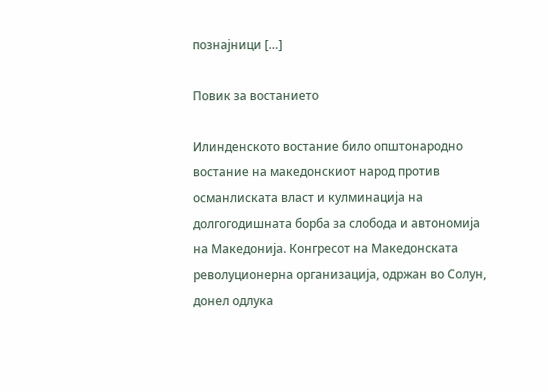познајници […]

Повик за востанието

Илинденското востание било општонародно востание на македонскиот народ против османлиската власт и кулминација на долгогодишната борба за слобода и автономија на Македонија. Конгресот на Македонската револуционерна организација, одржан во Солун, донел одлука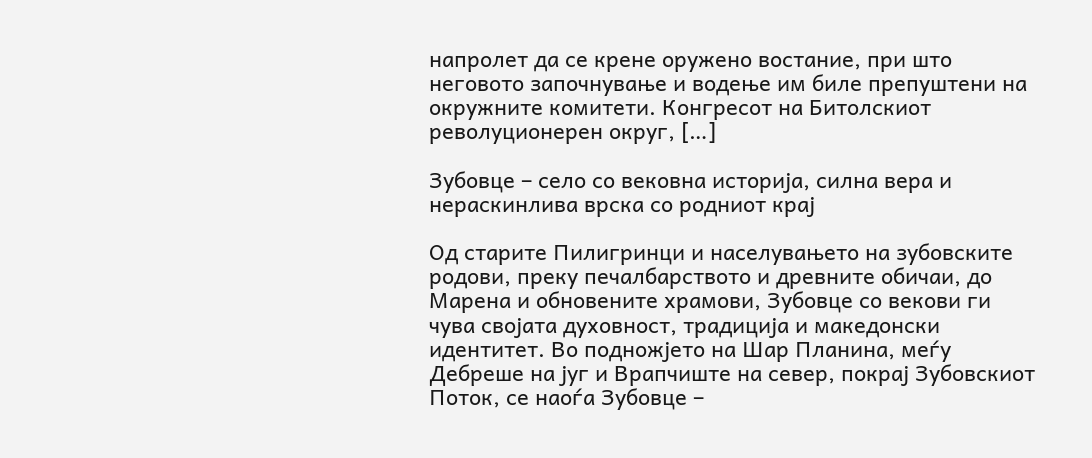напролет да се крене оружено востание, при што неговото започнување и водење им биле препуштени на окружните комитети. Конгресот на Битолскиот револуционерен округ, […]

Зубовце – село со вековна историја, силна вера и нераскинлива врска со родниот крај

Од старите Пилигринци и населувањето на зубовските родови, преку печалбарството и древните обичаи, до Марена и обновените храмови, Зубовце со векови ги чува својата духовност, традиција и македонски идентитет. Во подножјето на Шар Планина, меѓу Дебреше на југ и Врапчиште на север, покрај Зубовскиот Поток, се наоѓа Зубовце –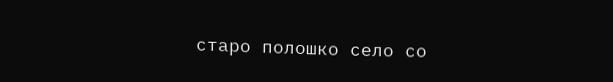старо полошко село со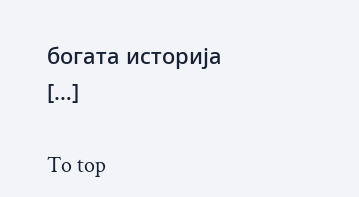богата историја […]

To top